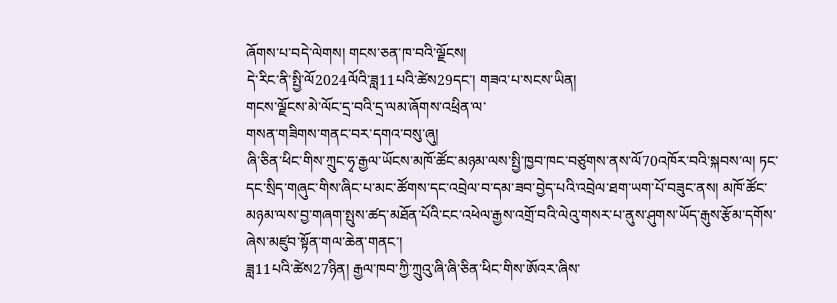ཞོགས་པ་བདེ་ལེགས། གངས་ཅན་ཁ་བའི་ལྗོངས།
དེ་རིང་ནི་སྤྱི་ལོ2024ལོའི་ཟླ11པའི་ཚེས29དང་། གཟའ་པ་སངས་ཡིན།
གངས་ལྗོངས་མེ་ལོང་དྲ་བའི་དྲ་ལམ་ཞོགས་འཕྲིན་ལ་
གསན་གཟིགས་གནང་བར་དགའ་བསུ་ཞུ།
ཞི་ཅིན་ཕིང་གིས་ཀྲུང་ཧྭ་རྒྱལ་ཡོངས་མཁོ་ཚོང་མཉམ་ལས་སྤྱི་ཁྱབ་ཁང་བཙུགས་ནས་ལོ70འཁོར་བའི་སྐབས་ལ། ཏང་དང་སྲིད་གཞུང་གིས་ཞིང་པ་མང་ཚོགས་དང་འབྲེལ་བ་དམ་ཟབ་བྱེད་པའི་འབྲེལ་ཐག་ཡག་པོ་བཟུང་ནས། མཁོ་ཚོང་མཉམ་ལས་བྱ་གཞག་སྤུས་ཚད་མཐོན་པོའི་ངང་འཕེལ་རྒྱས་འགྲོ་བའི་ལེའུ་གསར་པ་ནུས་ཤུགས་ཡོད་རྒུས་རྩོམ་དགོས་ཞེས་མཛུབ་སྟོན་གལ་ཆེན་གནང་།
ཟླ11པའི་ཚེས27ཉིན། རྒྱལ་ཁབ་ཀྱི་ཀྲུའུ་ཞི་ཞི་ཅིན་ཕིང་གིས་ཨོའར་ཞིས་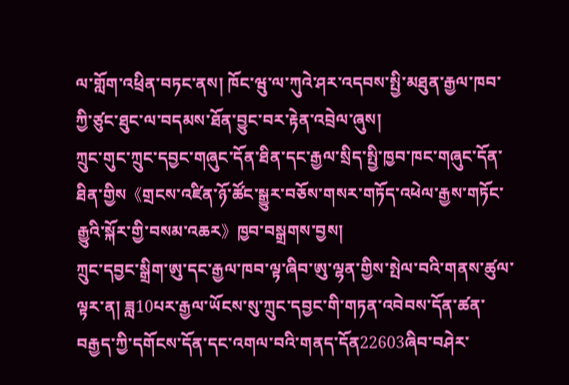ལ་གློག་འཕྲིན་བཏང་ནས། ཁོང་ཝུ་ལ་ཀུའེ་ཤར་འདབས་སྤྱི་མཐུན་རྒྱལ་ཁབ་ཀྱི་ཙུང་ཐུང་ལ་བདམས་ཐོན་བྱུང་བར་རྟེན་འབྲེལ་ཞུས།
ཀྲུང་གུང་ཀྲུང་དབྱང་གཞུང་དོན་ཐིན་དང་རྒྱལ་སྲིད་སྤྱི་ཁྱབ་ཁང་གཞུང་དོན་ཐིན་གྱིས《གྲངས་འཛིན་ཉོ་ཚོང་སྒྱུར་བཅོས་གསར་གཏོད་འཕེལ་རྒྱས་གཏོང་རྒྱུའི་སྐོར་གྱི་བསམ་འཆར》ཁྱབ་བསྒྲགས་བྱས།
ཀྲུང་དབྱང་སྒྲིག་ཨུ་དང་རྒྱལ་ཁབ་ལྟ་ཞིབ་ཨུ་ལྷན་གྱིས་སྤེལ་བའི་གནས་ཚུལ་ལྟར་ན། ཟླ10པར་རྒྱལ་ཡོངས་སུ་ཀྲུང་དབྱང་གི་གཏན་འབེབས་དོན་ཚན་བརྒྱད་ཀྱི་དགོངས་དོན་དང་འགལ་བའི་གནད་དོན22603ཞིབ་བཤེར་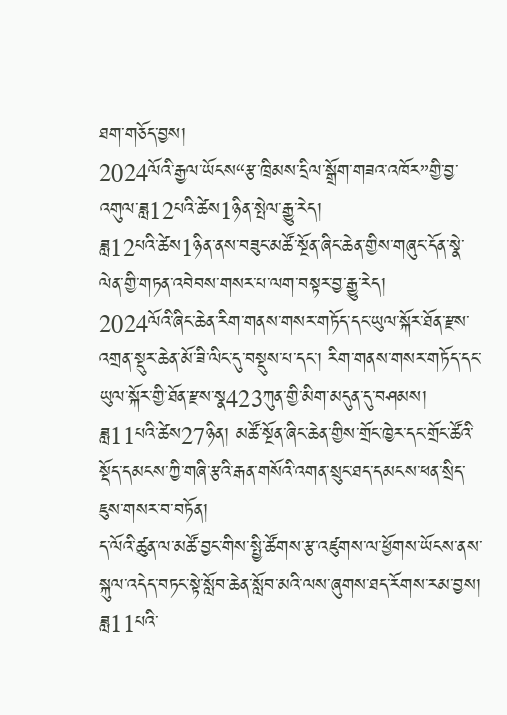ཐག་གཅོད་བྱས།
2024ལོའི་རྒྱལ་ཡོངས“རྩ་ཁྲིམས་དྲིལ་སྒྲོག་གཟའ་འཁོར”གྱི་བྱ་འགུལ་ཟླ12པའི་ཚེས1ཉིན་སྤེལ་རྒྱུ་རེད།
ཟླ12པའི་ཚེས1ཉིན་ནས་བཟུང་མཚོ་སྔོན་ཞིང་ཆེན་གྱིས་གཞུང་དོན་སྣེ་ལེན་གྱི་གཏན་འབེབས་གསར་པ་ལག་བསྟར་བྱ་རྒྱུ་རེད།
2024ལོའི་ཞིང་ཆེན་རིག་གནས་གསར་གཏོད་དང་ཡུལ་སྐོར་ཐོན་རྫས་འགྲན་སྡུར་ཆེན་མོ་ཟི་ལིང་དུ་བསྡུས་པ་དང་། རིག་གནས་གསར་གཏོད་དང་ཡུལ་སྐོར་གྱི་ཐོན་རྫས་སྣ423ཀུན་གྱི་མིག་མདུན་དུ་བཤམས།
ཟླ11པའི་ཚེས27ཉིན། མཚོ་སྔོན་ཞིང་ཆེན་གྱིས་གྲོང་ཁྱེར་དང་གྲོང་ཚོའི་སྡོད་དམངས་ཀྱི་གཞི་རྩའི་རྒན་གསོའི་འགན་སྲུང་ཐད་དམངས་ཕན་སྲིད་ཇུས་གསར་བ་བཏོན།
ད་ལོའི་ཚུན་ལ་མཚོ་བྱང་གིས་སྤྱི་ཚོགས་རྩ་འཛུགས་ལ་ཕྱོགས་ཡོངས་ནས་སྐུལ་འདེད་བཏང་སྟེ་སློབ་ཆེན་སློབ་མའི་ལས་ཞུགས་ཐད་རོགས་རམ་བྱས།
ཟླ11པའི་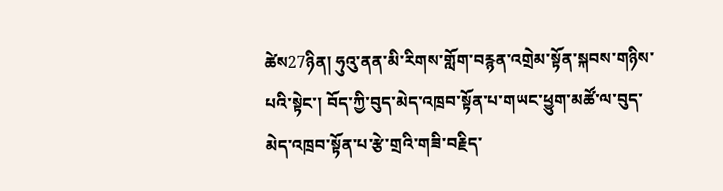ཚེས27ཉིན། ཧུའུ་ནན་མི་རིགས་གློག་བརྙན་འགྲེམ་སྟོན་སྐབས་གཉིས་པའི་སྟེང་། བོད་ཀྱི་བུད་མེད་འཁྲབ་སྟོན་པ་གཡང་ཕྱུག་མཚོ་ལ་བུད་མེད་འཁྲབ་སྟོན་པ་རྩེ་གྲའི་གཟི་བརྗིད་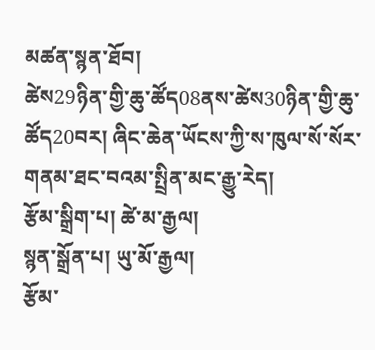མཚན་སྙན་ཐོབ།
ཚེས29ཉིན་གྱི་ཆུ་ཚོད08ནས་ཚེས30ཉིན་གྱི་ཆུ་ཚོད20བར། ཞིང་ཆེན་ཡོངས་ཀྱི་ས་ཁུལ་སོ་སོར་གནམ་ཐང་བའམ་སྤྲིན་མང་རྒྱུ་རེད།
རྩོམ་སྒྲིག་པ། ཚེ་མ་རྒྱལ།
སྙན་སྒྲོན་པ། ཡུ་མོ་རྒྱལ།
རྩོམ་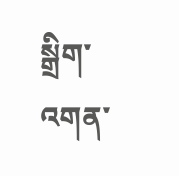སྒྲིག་འགན་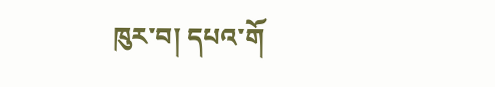ཁུར་བ། དཔའ་གོ